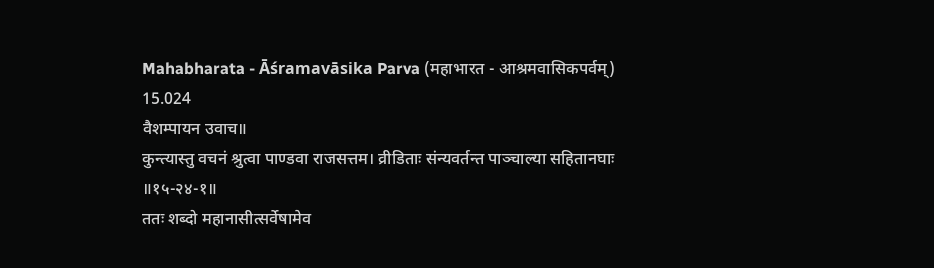Mahabharata - Āśramavāsika Parva (महाभारत - आश्रमवासिकपर्वम्)
15.024
वैशम्पायन उवाच॥
कुन्त्यास्तु वचनं श्रुत्वा पाण्डवा राजसत्तम। व्रीडिताः संन्यवर्तन्त पाञ्चाल्या सहितानघाः ॥१५-२४-१॥
ततः शब्दो महानासीत्सर्वेषामेव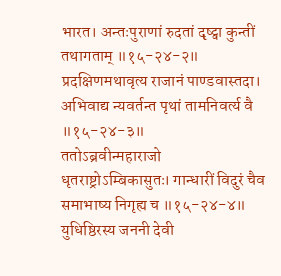भारत। अन्तःपुराणां रुदतां दृष्ट्वा कुन्तीं तथागताम् ॥१५-२४-२॥
प्रदक्षिणमथावृत्य राजानं पाण्डवास्तदा। अभिवाद्य न्यवर्तन्त पृथां तामनिवर्त्य वै ॥१५-२४-३॥
ततोऽब्रवीन्महाराजो धृतराष्ट्रोऽम्बिकासुतः। गान्धारीं विदुरं चैव समाभाष्य निगृह्य च ॥१५-२४-४॥
युधिष्ठिरस्य जननी देवी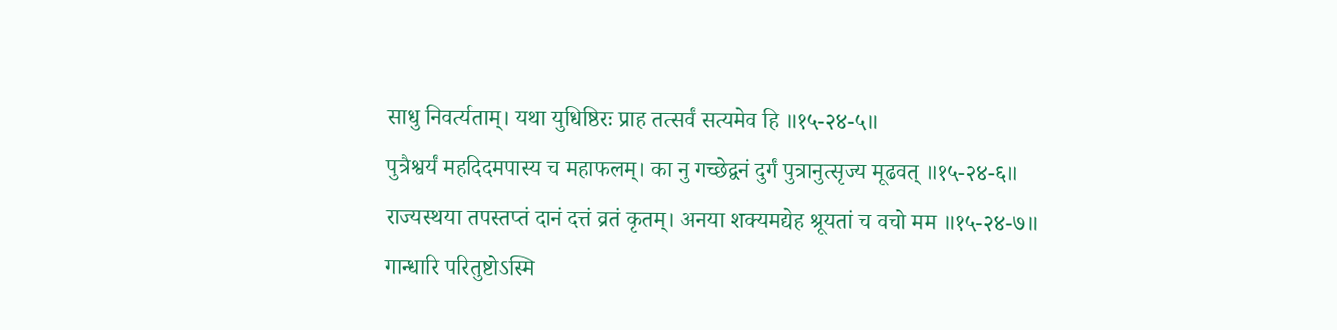साधु निवर्त्यताम्। यथा युधिष्ठिरः प्राह तत्सर्वं सत्यमेव हि ॥१५-२४-५॥
पुत्रैश्वर्यं महदिदमपास्य च महाफलम्। का नु गच्छेद्वनं दुर्गं पुत्रानुत्सृज्य मूढवत् ॥१५-२४-६॥
राज्यस्थया तपस्तप्तं दानं दत्तं व्रतं कृतम्। अनया शक्यमद्येह श्रूयतां च वचो मम ॥१५-२४-७॥
गान्धारि परितुष्टोऽस्मि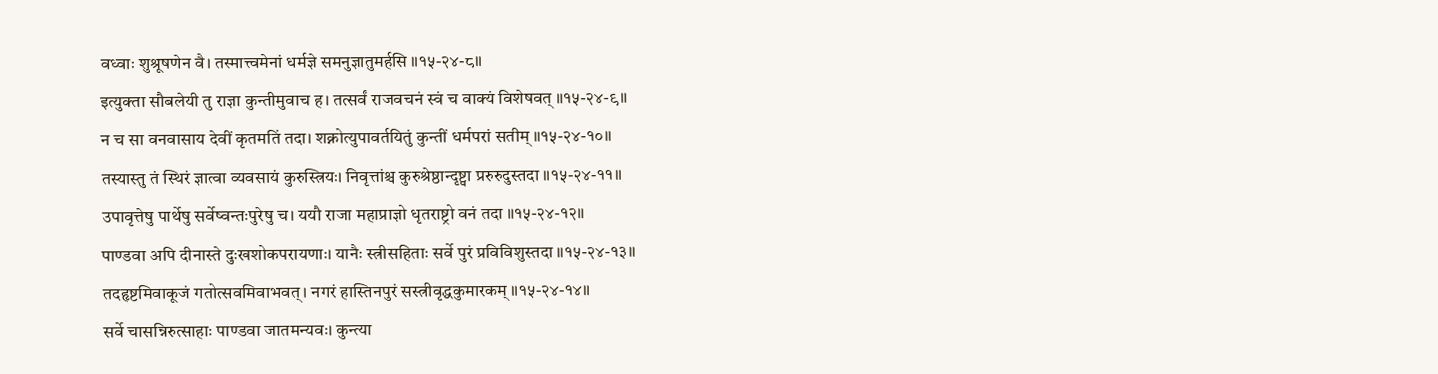वध्वाः शुश्रूषणेन वै। तस्मात्त्वमेनां धर्मज्ञे समनुज्ञातुमर्हसि ॥१५-२४-८॥
इत्युक्ता सौबलेयी तु राज्ञा कुन्तीमुवाच ह। तत्सर्वं राजवचनं स्वं च वाक्यं विशेषवत् ॥१५-२४-९॥
न च सा वनवासाय देवीं कृतमतिं तदा। शक्नोत्युपावर्तयितुं कुन्तीं धर्मपरां सतीम् ॥१५-२४-१०॥
तस्यास्तु तं स्थिरं ज्ञात्वा व्यवसायं कुरुस्त्रियः। निवृत्तांश्च कुरुश्रेष्ठान्दृष्ट्वा प्ररुरुदुस्तदा ॥१५-२४-११॥
उपावृत्तेषु पार्थेषु सर्वेष्वन्तःपुरेषु च। ययौ राजा महाप्राज्ञो धृतराष्ट्रो वनं तदा ॥१५-२४-१२॥
पाण्डवा अपि दीनास्ते दुःखशोकपरायणाः। यानैः स्त्रीसहिताः सर्वे पुरं प्रविविशुस्तदा ॥१५-२४-१३॥
तदहृष्टमिवाकूजं गतोत्सवमिवाभवत्। नगरं हास्तिनपुरं सस्त्रीवृद्धकुमारकम् ॥१५-२४-१४॥
सर्वे चासन्निरुत्साहाः पाण्डवा जातमन्यवः। कुन्त्या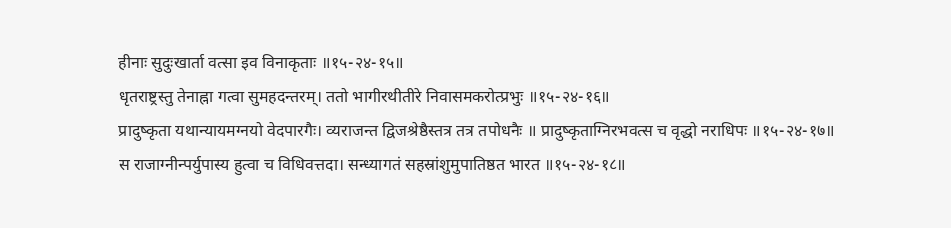हीनाः सुदुःखार्ता वत्सा इव विनाकृताः ॥१५-२४-१५॥
धृतराष्ट्रस्तु तेनाह्ना गत्वा सुमहदन्तरम्। ततो भागीरथीतीरे निवासमकरोत्प्रभुः ॥१५-२४-१६॥
प्रादुष्कृता यथान्यायमग्नयो वेदपारगैः। व्यराजन्त द्विजश्रेष्ठैस्तत्र तत्र तपोधनैः ॥ प्रादुष्कृताग्निरभवत्स च वृद्धो नराधिपः ॥१५-२४-१७॥
स राजाग्नीन्पर्युपास्य हुत्वा च विधिवत्तदा। सन्ध्यागतं सहस्रांशुमुपातिष्ठत भारत ॥१५-२४-१८॥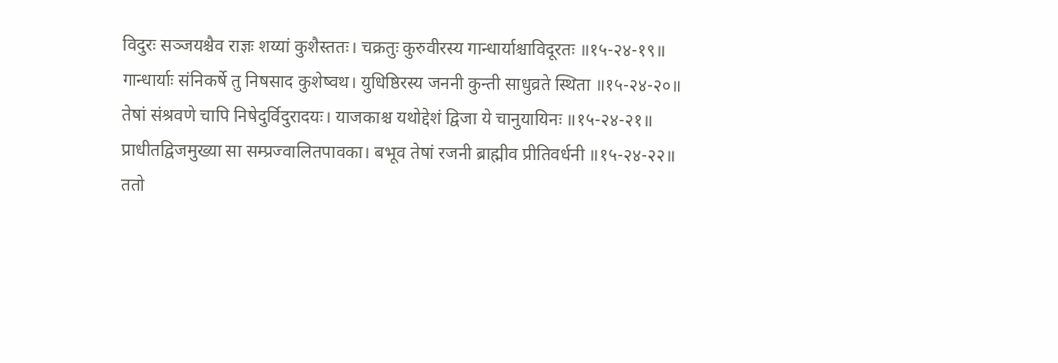विदुरः सञ्जयश्चैव राज्ञः शय्यां कुशैस्ततः। चक्रतुः कुरुवीरस्य गान्धार्याश्चाविदूरतः ॥१५-२४-१९॥
गान्धार्याः संनिकर्षे तु निषसाद कुशेष्वथ। युधिष्ठिरस्य जननी कुन्ती साधुव्रते स्थिता ॥१५-२४-२०॥
तेषां संश्रवणे चापि निषेदुर्विदुरादयः। याजकाश्च यथोद्देशं द्विजा ये चानुयायिनः ॥१५-२४-२१॥
प्राधीतद्विजमुख्या सा सम्प्रज्वालितपावका। बभूव तेषां रजनी ब्राह्मीव प्रीतिवर्धनी ॥१५-२४-२२॥
ततो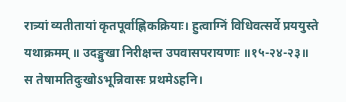रात्र्यां व्यतीतायां कृतपूर्वाह्णिकक्रियाः। हुत्वाग्निं विधिवत्सर्वे प्रययुस्ते यथाक्रमम् ॥ उदङ्मुखा निरीक्षन्त उपवासपरायणाः ॥१५-२४-२३॥
स तेषामतिदुःखोऽभून्निवासः प्रथमेऽहनि।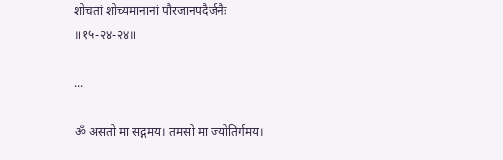शोचतां शोच्यमानानां पौरजानपदैर्जनैः ॥१५-२४-२४॥

...

ॐ असतो मा सद्गमय। तमसो मा ज्योतिर्गमय।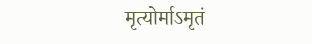मृत्योर्माऽमृतं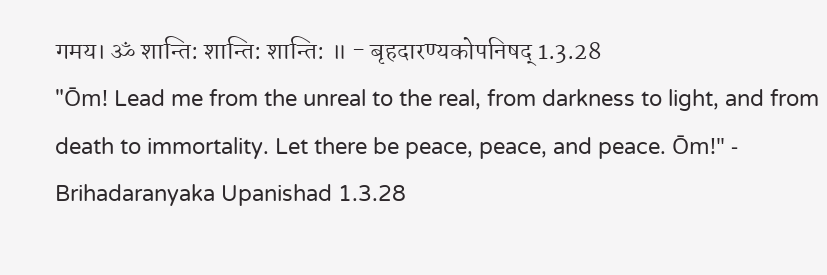गमय। ॐ शान्ति: शान्ति: शान्ति: ॥ - बृहदारण्यकोपनिषद् 1.3.28
"Ōm! Lead me from the unreal to the real, from darkness to light, and from death to immortality. Let there be peace, peace, and peace. Ōm!" - Brihadaranyaka Upanishad 1.3.28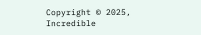Copyright © 2025, Incredible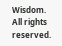Wisdom.
All rights reserved.